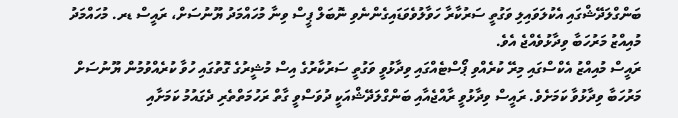ބަންގްލަދޭޝްގައި އެކުލަވައިލި ވަގުތީ ސަރުކާރާ ހަވާލުވެވަޑައިގެންނެވި ނޮބަލް ޕީސް ވިނާ މުހައްމަދު ޔޫނުސަށް، ރައީސް ޑރ. މުހައްމަދު މުއިއްޒު މަރުހަބާ ވިދާޅުވެއްޖެ އެވެ.
ރައީސް މުއިއްޒު އެކްސްގައި މިރޭ ކުރެއްވި ޕޯސްޓެއްގައި ވިދާޅުވީ ވަގުތީ ސަރުކާރުގެ އިސް މުޝީރުގެ ގޮތުގައި ހުވާ ކުރެއްވުމުން ޔޫނުސަށް މަރުހަބާ ވިދާޅުވާ ކަމަށެވެ. ރައީސް ވިދާޅުވީ ރާއްޖެއާއި ބަންގްލަދޭޝްއަކީ ދުވަސްވީ ގާތް ރަހުމަތްތެރި ދެގައުމު ކަމަށާއި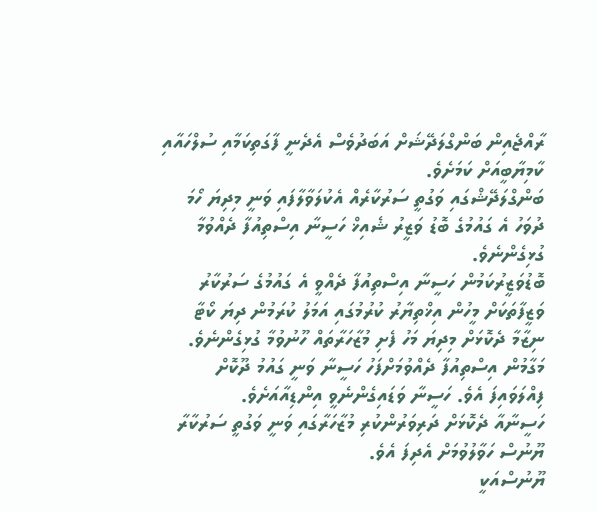ރާއްޖެއިން ބަންގްލަދޭޝަށް އަބަދުވެސް އެދެނީ ފާގަތިކަމާއި ސުލްހައާއި ކާމިޔާބީއަށް ކަމަށެވެ.
ބަންގްލަދޭޝްގައި ވަގުތީ ސަރުކާރެއް އެކުލަވާލާފައި ވަނީ މިދިޔަ ހޯމަ ދުވަހު އެ ގައުމުގެ ބޮޑު ވަޒީރު ޝެއިޚް ހަސީނާ އިސްތިއުފާ ދެއްވުމާ ގުޅިގެންނެވެ.
ބޮޑުވަޒީރުކަމުން ހަސީނާ އިސްތިއުފާ ދެއްވީ އެ ގައުމުގެ ސަރުކާރު ވަޒީފާތަކަށް މީހުން އިޚްތިޔާރު ކުރުމުގައި އަމަލު ކުރަމުން ދިޔަ ކޯޓާ ނިޒާމާ ދެކޮޅަށް މިދިޔަ މަހު ފެށި މުޒާހަރާތައް ހޫނުވުމާ ގުޅިގެންނެވެ.
މަގާމުން އިސްތިއުފާ ދެއްވުމަށްފަހު ހަސީނާ ވަނީ ގައުމު ދޫކޮށް ފިއްލަވައިފަ އެވެ. ހަސީނާ ވަޑައިގެންނެވީ އިންޑިއާއަށެވެ.
ހަސީނާއާ ދެކޮޅަށް ދަރިވަރުންކުރި މުޒާހަރާގައި ވަނީ ވަގުތީ ސަރުކާރާ ޔޫނުސް ހަވާލުވުމަށް އެދިފަ އެވެ.
ޔޫނުސްއަކީ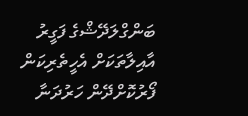ބަންގްލަދޭޝްގެ ފަގީރު އާއިލާތަކަށް އެހީތެރިކަން ފޯރުކޮށްދޭން ހަރުދަނާ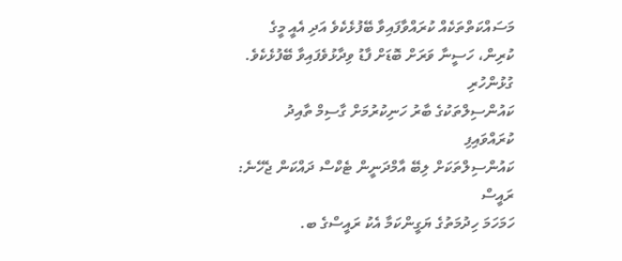މަސައްކަތްތަކެއް ކުރައްވާފައިވާ ބޭފުޅެކެވެ އަދި އެއީ މީގެ ކުރިން، ހަސީނާ ވަރަށް ބޮޑަށް ފާޑު ވިދާޅުވެފައިވާ ބޭފުޅެކެވެ.
ގުޅުންހުރި
ކައުންސިލްތަކުގެ ބާރު ހަނިކުރުމަށް ގާސިމް ތާއިދު ކުރައްވައިފި
ކައުންސިލްތަކަށް ލިބޭ އާމްދަނީން ޓެކްސް ދައްކަން ޖެހޭނެ: ރައީސް
ހަމަހަމަ ހިދުމަތުގެ ޔަގީންކަމާ އެކު ރައީސްގެ ބ.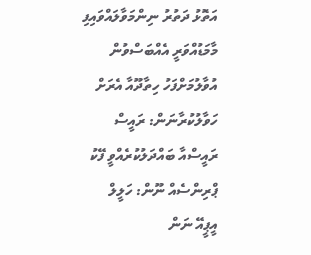އަތޮޅު ދަތުރު ނިންމަވާލައްވައިފި
މާމަޑުއްވަރީ އެއްބަސްވުން އުވާލުމަށްފަހު ހިތާދޫއާ އެރަށް ހަވާލުކުރާނަން: ރައީސް
ރައީސްއާ ބައްދަލުކުރެއްވީ ފޭކު ޕްރިންސެއް ނޫން: ހަލީލް
އީޕީއޭ ނަން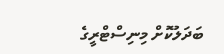ބަދަލުކޮށް މިނިސްޓްރީގެ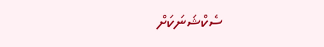ސެކްޝަނަކަށް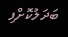ބަދަލުކޮށްފި